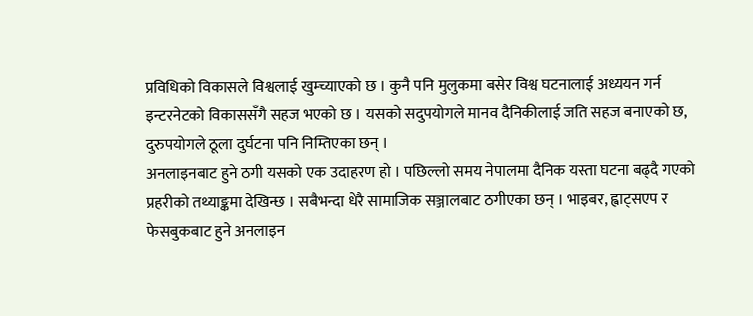प्रविधिको विकासले विश्वलाई खुम्च्याएको छ । कुनै पनि मुलुकमा बसेर विश्व घटनालाई अध्ययन गर्न इन्टरनेटको विकाससँगै सहज भएको छ । यसको सदुपयोगले मानव दैनिकीलाई जति सहज बनाएको छ, दुरुपयोगले ठूला दुर्घटना पनि निम्तिएका छन् ।
अनलाइनबाट हुने ठगी यसको एक उदाहरण हो । पछिल्लो समय नेपालमा दैनिक यस्ता घटना बढ्दै गएको प्रहरीको तथ्याङ्कमा देखिन्छ । सबैभन्दा धेरै सामाजिक सञ्जालबाट ठगीएका छन् । भाइबर, ह्वाट्सएप र फेसबुकबाट हुने अनलाइन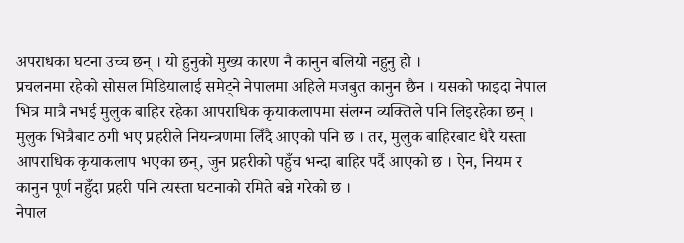अपराधका घटना उच्च छन् । यो हुनुको मुख्य कारण नै कानुन बलियो नहुनु हो ।
प्रचलनमा रहेको सोसल मिडियालाई समेट्ने नेपालमा अहिले मजबुत कानुन छैन । यसको फाइदा नेपाल भित्र मात्रै नभई मुलुक बाहिर रहेका आपराधिक कृयाकलापमा संलग्न व्यक्तिले पनि लिइरहेका छन् । मुलुक भित्रैबाट ठगी भए प्रहरीले नियन्त्रणमा लिँदै आएको पनि छ । तर, मुलुक बाहिरबाट धेरै यस्ता आपराधिक कृयाकलाप भएका छन्, जुन प्रहरीको पहुँच भन्दा बाहिर पर्दै आएको छ । ऐन, नियम र कानुन पूर्ण नहुँदा प्रहरी पनि त्यस्ता घटनाको रमिते बन्ने गरेको छ ।
नेपाल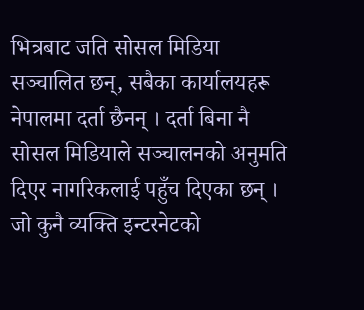भित्रबाट जति सोसल मिडिया सञ्चालित छन्, सबैका कार्यालयहरू नेपालमा दर्ता छैनन् । दर्ता बिना नै सोसल मिडियाले सञ्चालनको अनुमति दिएर नागरिकलाई पहुँच दिएका छन् । जो कुनै व्यक्ति इन्टरनेटको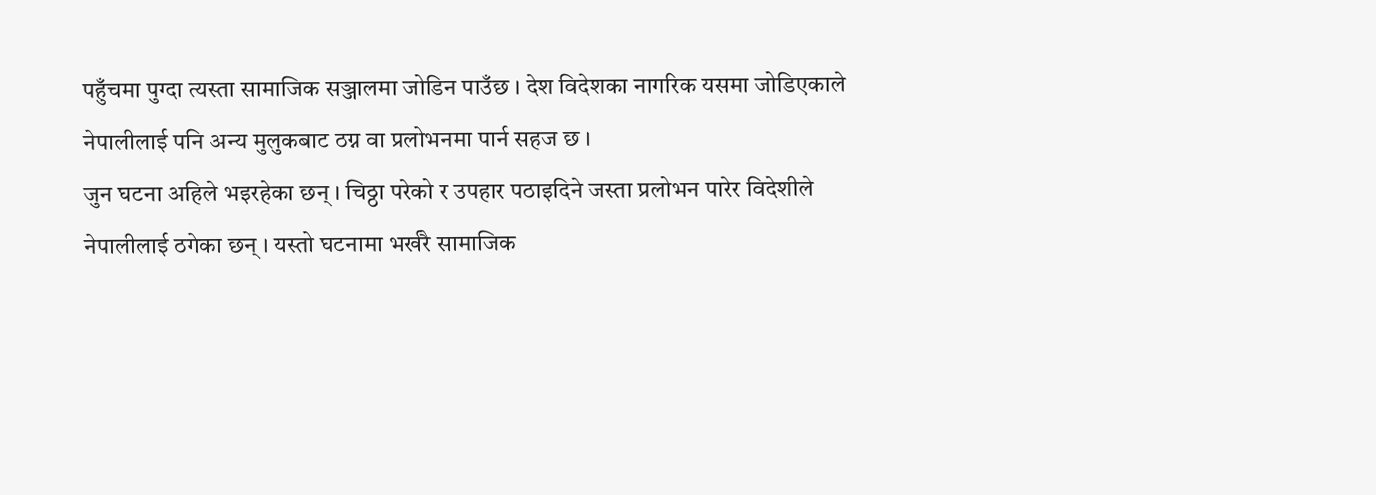पहुँचमा पुग्दा त्यस्ता सामाजिक सञ्जालमा जोडिन पाउँछ । देश विदेशका नागरिक यसमा जोडिएकाले नेपालीलाई पनि अन्य मुलुकबाट ठग्न वा प्रलोभनमा पार्न सहज छ ।
जुन घटना अहिले भइरहेका छन् । चिठ्ठा परेको र उपहार पठाइदिने जस्ता प्रलोभन पारेर विदेशीले नेपालीलाई ठगेका छन् । यस्तो घटनामा भर्खरै सामाजिक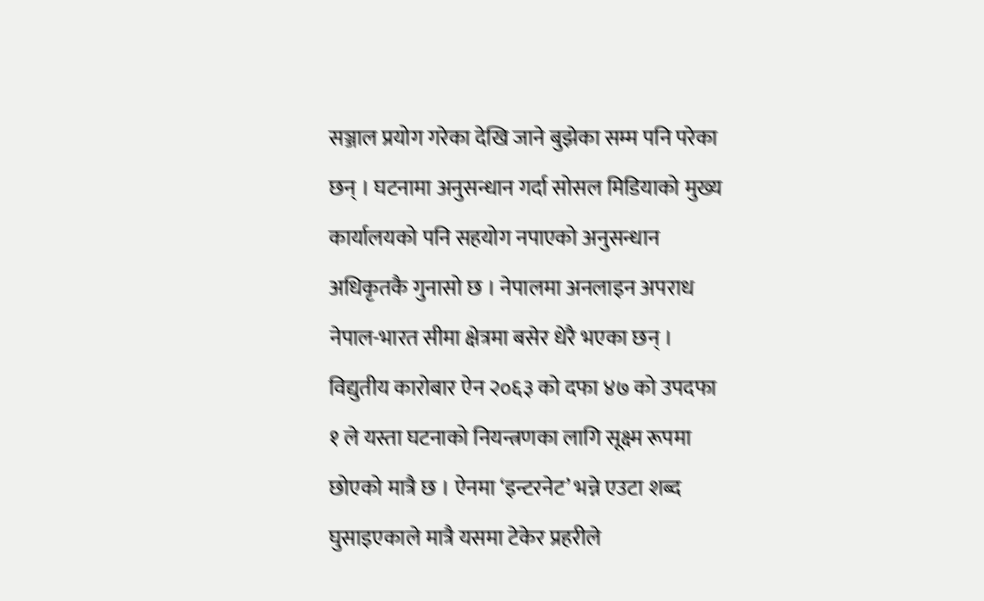सञ्जाल प्रयोग गरेका देखि जाने बुझेका सम्म पनि परेका छन् । घटनामा अनुसन्धान गर्दा सोसल मिडियाको मुख्य कार्यालयको पनि सहयोग नपाएको अनुसन्धान अधिकृतकै गुनासो छ । नेपालमा अनलाइन अपराध नेपाल-भारत सीमा क्षेत्रमा बसेर धेरै भएका छन् ।
विद्युतीय कारोबार ऐन २०६३ को दफा ४७ को उपदफा १ ले यस्ता घटनाको नियन्त्रणका लागि सूक्ष्म रूपमा छोएको मात्रै छ । ऐनमा ‘इन्टरनेट’ भन्ने एउटा शब्द घुसाइएकाले मात्रै यसमा टेकेर प्रहरीले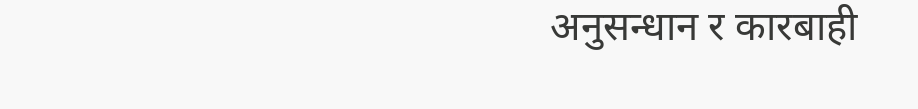अनुसन्धान र कारबाही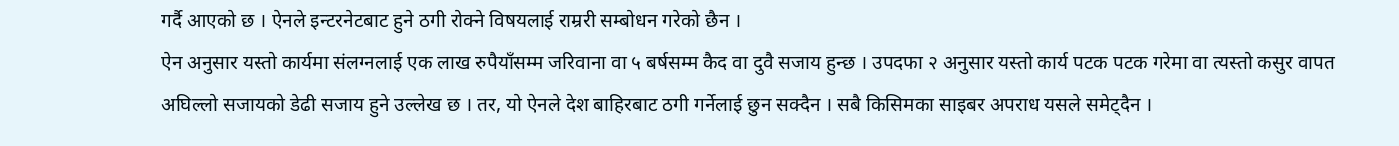गर्दै आएको छ । ऐनले इन्टरनेटबाट हुने ठगी रोक्ने विषयलाई राम्ररी सम्बोधन गरेको छैन ।
ऐन अनुसार यस्तो कार्यमा संलग्नलाई एक लाख रुपैयाँसम्म जरिवाना वा ५ बर्षसम्म कैद वा दुवै सजाय हुन्छ । उपदफा २ अनुसार यस्तो कार्य पटक पटक गरेमा वा त्यस्तो कसुर वापत अघिल्लो सजायको डेढी सजाय हुने उल्लेख छ । तर, यो ऐनले देश बाहिरबाट ठगी गर्नेलाई छुन सक्दैन । सबै किसिमका साइबर अपराध यसले समेट्दैन ।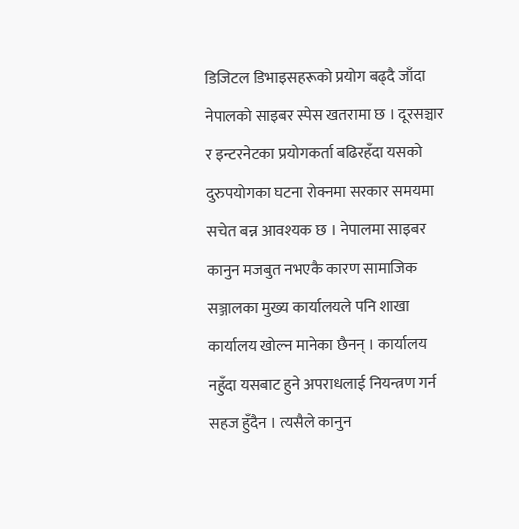डिजिटल डिभाइसहरूको प्रयोग बढ्दै जाँदा नेपालको साइबर स्पेस खतरामा छ । दूरसञ्चार र इन्टरनेटका प्रयोगकर्ता बढिरहँदा यसको दुरुपयोगका घटना रोक्नमा सरकार समयमा सचेत बन्न आवश्यक छ । नेपालमा साइबर कानुन मजबुत नभएकै कारण सामाजिक सञ्जालका मुख्य कार्यालयले पनि शाखा कार्यालय खोल्न मानेका छैनन् । कार्यालय नहुँदा यसबाट हुने अपराधलाई नियन्त्रण गर्न सहज हुँदैन । त्यसैले कानुन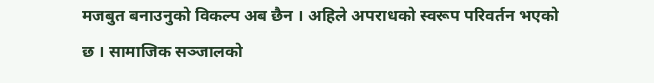मजबुत बनाउनुको विकल्प अब छैन । अहिले अपराधको स्वरूप परिवर्तन भएको छ । सामाजिक सञ्जालको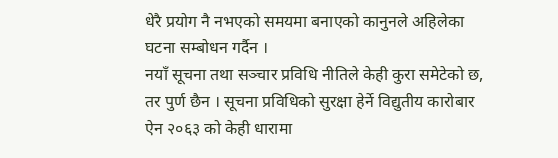धेरै प्रयोग नै नभएको समयमा बनाएको कानुनले अहिलेका घटना सम्बोधन गर्दैन ।
नयाँ सूचना तथा सञ्चार प्रविधि नीतिले केही कुरा समेटेको छ, तर पुर्ण छैन । सूचना प्रविधिको सुरक्षा हेर्ने विद्युतीय कारोबार ऐन २०६३ को केही धारामा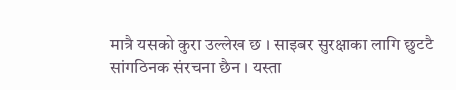मात्रै यसको कुरा उल्लेख छ । साइबर सुरक्षाका लागि छुटटै सांगठिनक संरचना छैन । यस्ता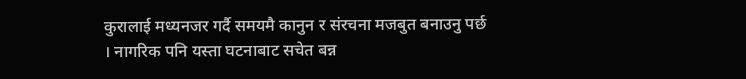कुरालाई मध्यनजर गर्दै समयमै कानुन र संरचना मजबुत बनाउनु पर्छ । नागरिक पनि यस्ता घटनाबाट सचेत बन्न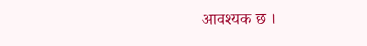आवश्यक छ ।